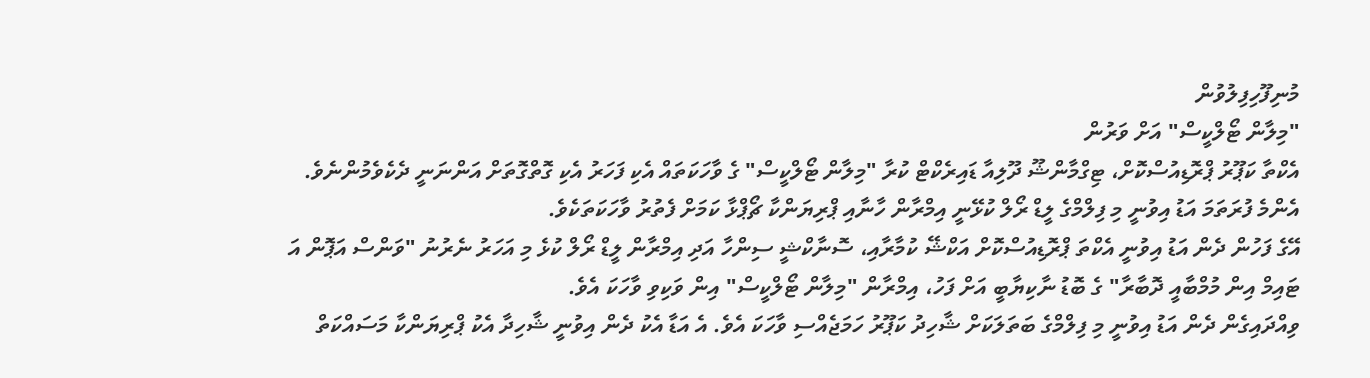މުނިފޫހިފިލުވުން
"މިލާން ޓޯލްކީސް" އަށް ވަރުން
އެކްތާ ކަޕޫރު ޕްރޮޑިއުސްކޮށް، ޓިގްމާންޝޫ ދޫލިއާ ޑައިރެކްޓް ކުރާ "މިލާން ޓޯލްކީސް" ގެ ވާހަކަތައް އެކި ފަހަރު އެކި ގޮތްގޮތަށް އަންނަނީ ދެކެވެމުންނެވެ.
އެންމެ ފުރަތަމަ އަޑު އިވުނީ މި ފިލްމްގެ ލީޑް ރޯލް ކުޅޭނީ އިމްރާން ހާނާއި ޕްރިޔަންކާ ޗޯޕްޅާ ކަމަށް ފެތުރު ވާހަކަތަކެވެ.
އޭގެ ފަހުން ދެން އަޑު އިވުނީ އެކްތަ ޕްރޮޑިއުސްކޮށް އަކްޝޭ ކުމާރާއި، ސޮނާކްޝީ ސިންހާ އަދި އިމްރާން ލީޑް ރޯލް ކުޅެ މި އަހަރު ނެރުނު "ވަންސް އަޕޮން އަ ޓައިމް އިން މުމްބާއީ ދޮބާރާ" ގެ ބޮޑު ނާކިޔާބީ އަށް ފަހު، އިމްރާން "މިލާން ޓޯލްކީސް" އިން ވަކިވި ވާހަކަ އެވެ.
ވިއްދައިގެން ދެން އަޑު އިވުނީ މި ފިލްމްގެ ބަތަލަކަށް ޝާހިދު ކަޕޫރު ހަމަޖެއްސި ވާހަކަ އެވެ. އެ އަޑާ އެކު ދެން އިވުނީ ޝާހިދާ އެކު ޕްރިޔަންކާ މަސައްކަތް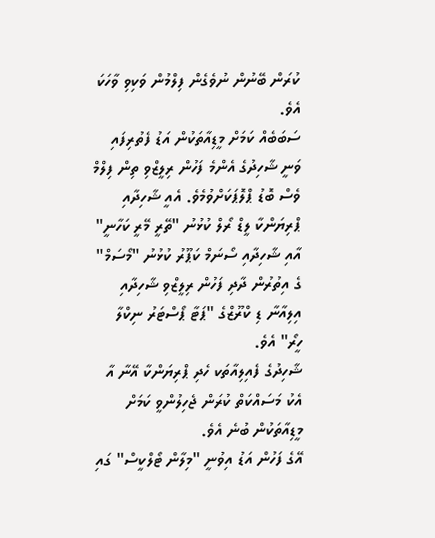ކުރަން ބޭނުން ނުވެގެން ފިލްމުން ވަކިވި ވާހަކަ އެވެ.
ސަބަބެއް ކަމަށް މީޑިއާތަކުން އަޑު ފެތުރިފައި ވަނީ ޝާހިދުގެ އެންމެ ފަހުން ރިލީޒްވި ތިން ފިލްމް ވެސް ބޮޑު ޕްލޮޕަކަށްވުމެވެ. އެއީ ޝާހިދާއި ޕްރިޔަންކާ ލީޑް ރޯލް ކުޅުނު "ތޭރީ މޭރީ ކަހާނީ" އާއި ޝާހިދާއި ސޯނަމް ކަޕޫރު ކުޅުނު "މޯސަމް" ގެ އިތުރުން ދާދި ފަހުން ރިލީޒްވި ޝާހިދާއި އިލިއާނާ ޑި ކްރޫޒްގެ "ޕަޓާ ޕޯސްޓަރު ނިކްލާ ހީރޯ" އެވެ.
ޝާހިދުގެ ފެއިލިއާތަކ ހެދި ޕްރިޔަންކާ އޭނާ އާ އެކު މަސައްކަތް ކުރަން ޖެހިލުންވީ ކަމަށް މީޑިއާތަކުން ބުނެ އެވެ.
އޭގެ ފަހުން އަޑު އިވުނީ "މިލާން ޓޯލްކީސް" ގައި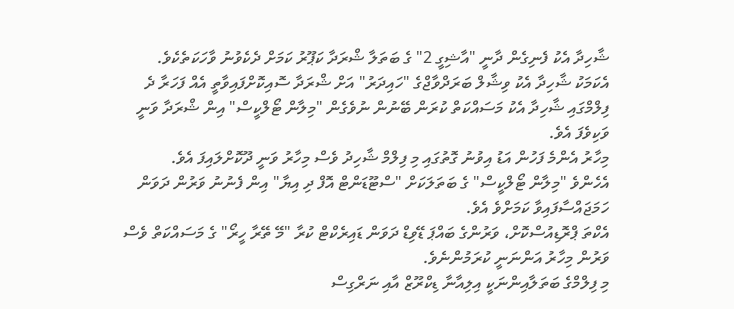ޝާހިދާ އެކު ފެނިގެން ދާނީ "އާޝިގީ 2" ގެ ބަތަލާ ޝްރަދާ ކަޕޫރު ކަމަށް ދެކެވުނު ވާހަކަތެކެވެ.
އެކަމަކު ޝާހިދާ އެކު ވިޝާލް ބަރަދްވާޖްގެ "ހައިދަރު" އަށް ޝްރަދާ ސޮއިކޮށްފައިވާތީ އެއް ފަހަރާ ދެ ފިލްމްގައި ޝާހިދާ އެކު މަސައްކަތް ކުރަން ބޭނުން ނުވެގެން "މިލާން ޓޯލްކީސް" އިން ޝްރަދާ ވަނީ ވަކިވެފަ އެވެ.
މިހާރު އެންމެ ފަހުން އަޑު އިވުނު ގޮތުގައި މި ފިލްމް ޝާހިދު ވެސް މިހާރު ވަނީ ދޫކޮށްލައިފަ އެވެ.
އެހެންވެ "މިލާން ޓޯލްކީސް" ގެ ބަތަލަކަށް "ސްޓޫޑަންޓް އޮފް ދި އިޔާ" އިން ފެނުނު ވަރުން ދަވަން ހަމަޖައްސާފައިވާ ކަމަށްވެ އެވެ.
އެކްތަ ޕްރޮޑިއުސްކޮށް، ވަރުންގެ ބައްޕަ ޑޭވިޑް ދަވަން ޑައިރެކްޓް ކުރާ "މޭ ތޭރާ ހީރޯ" ގެ މަސައްކަތް ވެސް ވަރުން މިހާރު އަންނަނީ ކުރަމުންނެވެ.
މި ފިލްމްގެ ބަތަލާއިންނަކީ އިލިއާނާ ޑިކްރޫޒް އާއި ނަރްގިސް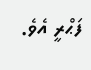ފަޙްރީ އެވެ.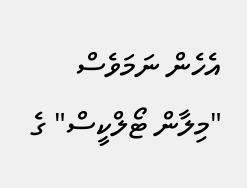އެހެން ނަމަވެސް "މިލާން ޓޯލްކީސް" ގެ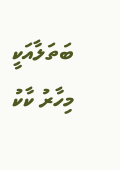ބަތަލާއަކީ މިހާރު ކާކު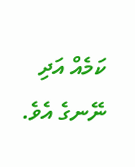ކަމެއް އަދި ނޭނގެ އެވެ.